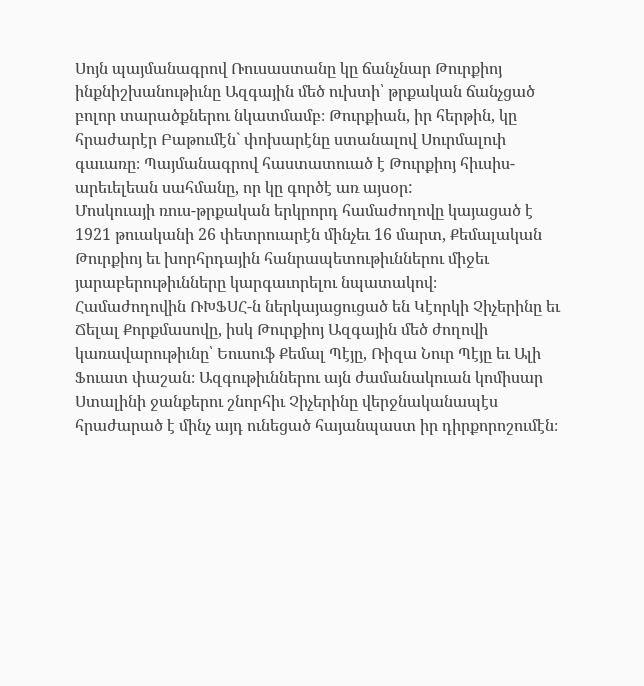Սոյն պայմանագրով Ռուսաստանը կը ճանչնար Թուրքիոյ ինքնիշխանութիւնը Ազգային մեծ ուխտի՝ թրքական ճանչցած բոլոր տարածքներու նկատմամբ։ Թուրքիան, իր հերթին, կը հրաժարէր Բաթումէն` փոխարէնը ստանալով Սուրմալուի գաւառը։ Պայմանագրով հաստատուած է Թուրքիոյ հիւսիս-արեւելեան սահմանը, որ կը գործէ առ այսօր:
Մոսկուայի ռուս-թրքական երկրորդ համաժողովը կայացած է 1921 թուականի 26 փետրուարէն մինչեւ 16 մարտ, Քեմալական Թուրքիոյ եւ խորհրդային հանրապետութիւններու միջեւ յարաբերութիւնները կարգաւորելու նպատակով։
Համաժողովին ՌԽՖՍՀ-ն ներկայացուցած են Կէորկի Չիչերինը եւ Ճելալ Քորքմասովը, իսկ Թուրքիոյ Ազգային մեծ ժողովի կառավարութիւնը՝ Եուսուֆ Քեմալ Պէյը, Ռիզա Նուր Պէյը եւ Ալի Ֆուատ փաշան։ Ազգութիւններու այն ժամանակուան կոմիսար Ստալինի ջանքերու շնորհիւ Չիչերինը վերջնականապէս հրաժարած է մինչ այդ ունեցած հայանպաստ իր դիրքորոշումէն։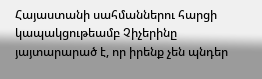Հայաստանի սահմաններու հարցի կապակցութեամբ Չիչերինը յայտարարած է, որ իրենք չեն պնդեր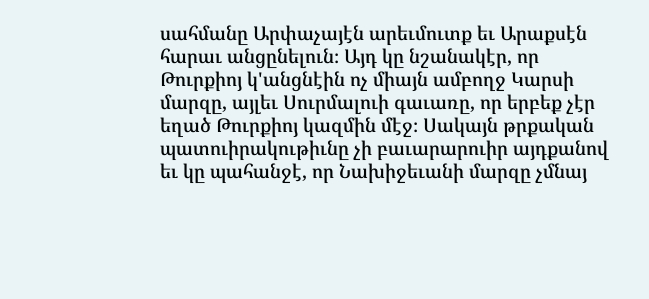սահմանը Արփաչայէն արեւմուտք եւ Արաքսէն հարաւ անցընելուն։ Այդ կը նշանակէր, որ Թուրքիոյ կ'անցնէին ոչ միայն ամբողջ Կարսի մարզը, այլեւ Սուրմալուի գաւառը, որ երբեք չէր եղած Թուրքիոյ կազմին մէջ։ Սակայն թրքական պատուիրակութիւնը չի բաւարարուիր այդքանով եւ կը պահանջէ, որ Նախիջեւանի մարզը չմնայ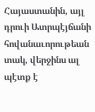Հայաստանին, այլ դրուի Ատրպէյճանի հովանաւորութեան տակ, վերջինս ալ պէտք է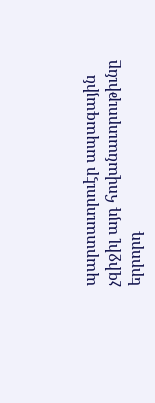պարտաւորուէր ապագային չզիջիլ այդ հովանաւորութիւնը երրորդ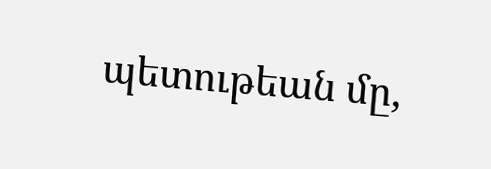պետութեան մը,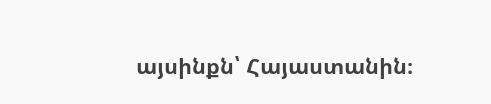այսինքն՝ Հայաստանին։